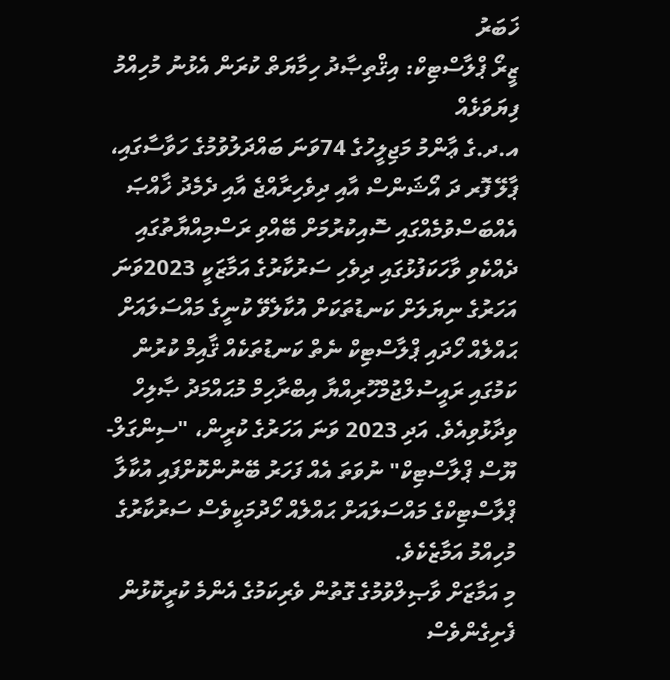ޚަބަރު
ޒީރޯ ޕްލާސްޓިކް: އިޤްތިޞާދު ހިމާޔަތް ކުރަން އެޅުނު މުހިއްމު ފިޔަވަޅެއް
އ.ދ.ގެ ޢާންމު މަޖިލީހުގެ 74ވަނަ ބައްދަލުވުމުގެ ހަވާސާގައި، ޕާލޭ ފޮރ ދަ އޯޝަންސް އާއި ދިވެހިރާއްޖެ އާއި ދެމެދު ޚާއްޞަ އެއްބަސްވުމެއްގައި ސޮއިކުރުމަށް ބޭއްވި ރަސްމިއްޔާތުގައި ދެއްކެވި ވާހަކަފުޅުގައި ދިވެހި ސަރުކާރުގެ އަމާޒަކީ 2023ވަނަ އަހަރުގެ ނިޔަލަށް ކަނޑުތަކަށް އުކާލެވޭ ކުނީގެ މައްސަލައަށް ޙައްލެއް ހޯދައި ޕްލާސްޓިކް ނެތް ކަނޑުތަކެއް ޤާއިމް ކުރުން ކަމުގައި ރައީސުލްޖުމްހޫރިއްޔާ އިބްރާހިމް މުޙައްމަދު ޞާލިހް ވިދާޅުވިއެވެ. އަދި 2023 ވަނަ އަހަރުގެ ކުރީން، "ސިންގަލް-ޔޫސް ޕްލާސްޓިކް" ނުވަތަ އެއް ފަހަރު ބޭނުންކޮށްފައި އުކާލާ ޕްލާސްޓިކްގެ މައްސަލައަށް ޙައްލެއް ހޯދުމަކީވެސް ސަރުކާރުގެ މުހިއްމު އަމާޒެކެވެ.
މި އަމާޒަށް ވާޞިލްވުމުގެ ގޮތުން ވެރިކަމުގެ އެންމެ ކުރީކޮޅުން ފެށިގެންވެސް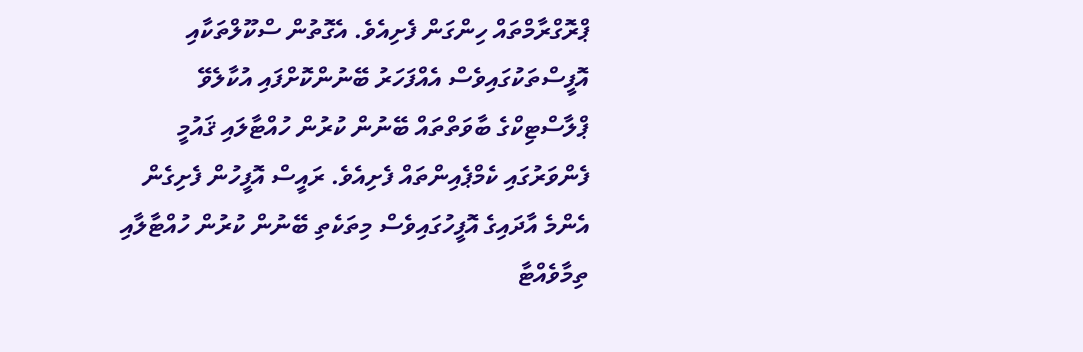ޕްރޮގްރާމްތައް ހިންގަން ފެށިއެވެ. އެގޮތުން ސްކޫލްތަކާއި އޮފީސްތަކުގައިވެސް އެއްފަހަރު ބޭނުންކޮށްފައި އުކާލެވޭ ޕްލާސްޓިކްގެ ބާވަތްތައް ބޭނުން ކުރުން ހުއްޓާލައި ޤައުމީ ފެންވަރުގައި ކެމްޕެއިންތައް ފެށިއެވެ. ރައީސް އޮފީހުން ފެށިގެން އެންމެ އާދައިގެ އޮފީހުގައިވެސް މިތަކެތި ބޭނުން ކުރުން ހުއްޓާލާއި ތިމާވެއްޓާ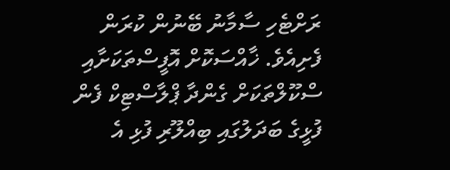ރަށްޓެހި ސާމާނު ބޭނުން ކުރަން ފެށިއެވެ. ޚާއްސަކޮށް އޮފީސްތަކަށާއި ސްކޫލްތަކަށް ގެންދާ ޕްލާސްޓިކް ފެން ފުޅީގެ ބަދަލުގައި ބިއްލޫރި ފުޅި އެ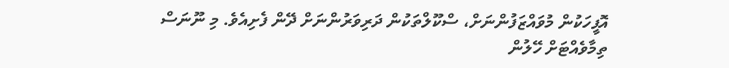އޮފީހަކުން މުވައްޒަފުންނަށް، ސްކޫލްތަކުން ދަރިވަރުންނަށް ދޭން ފެށިއެވެ. މި ނޫނަސް ތިމާވެއްޓަށް ހޭލުން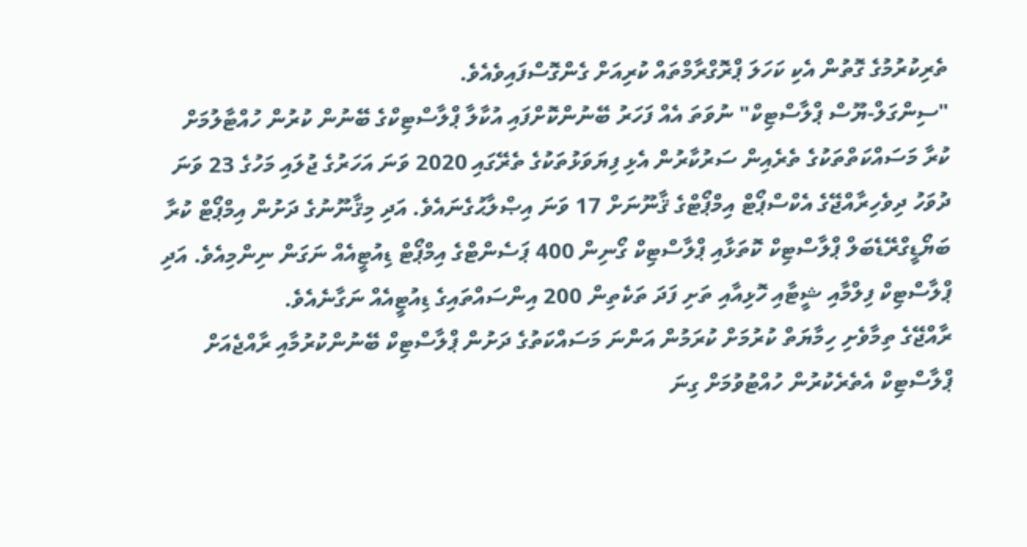ތެރިކުރުމުގެ ގޮތުން އެކި ކަހަލަ ޕްރޮގްރާމްތައް ކުރިއަށް ގެންގޮސްފައިވެއެވެ.
"ސިންގަލް-ޔޫސް ޕްލާސްޓިކް" ނުވަތަ އެއް ފަހަރު ބޭނުންކޮށްފައި އުކާލާ ޕްލާސްޓިކްގެ ބޭނުން ކުރުން ހުއްޓާލުމަށް ކުރާ މަސައްކަތްތަކުގެ ތެރެއިން ސަރުކާރުން އެޅި ފިޔަވަޅުތަކުގެ ތެރޭގައި 2020 ވަނަ އަހަރުގެ ޖުލައި މަހުގެ 23 ވަނަ ދުވަހު ދިވެހިރާއްޖޭގެ އެކްސްޕޯޓް އިމްޕޯޓްގެ ޤާނޫނަށް 17 ވަނަ އިޞްލާޙުގެނައެވެ. އަދި މިޤާނޫނުގެ ދަށުން އިމްޕޯޓް ކުރާ ބަޔޯޑީގްރޭޑެބަލް ޕްލާސްޓިކް ކޮތަޅާއި ޕްލާސްޓިކް ގޯނިން 400 ޕަސެންޓްގެ އިމްޕޯޓް ޑިއުޓީއެއް ނަގަން ނިންމިއެވެ. އަދި ޕްލާސްޓިކް ފިލްމާއި ޝީޓާއި ހޮޅިއާއި ތަށި ފަދަ ތަކެތިން 200 އިންސައްތައިގެ ޑިއުޓީއެއް ނަގާނެއެވެ.
ރާއްޖޭގެ ތިމާވެށި ހިމާޔަތް ކުރުމަށް ކުރަމުން އަންނަ މަސައްކަތުގެ ދަށުން ޕްލާސްޓިކް ބޭނުންކުރުމާއި ރާއްޖެއަށް ޕްލާސްޓިކް އެތެރެކުރުން ހުއްޓުވުމަށް ގިނަ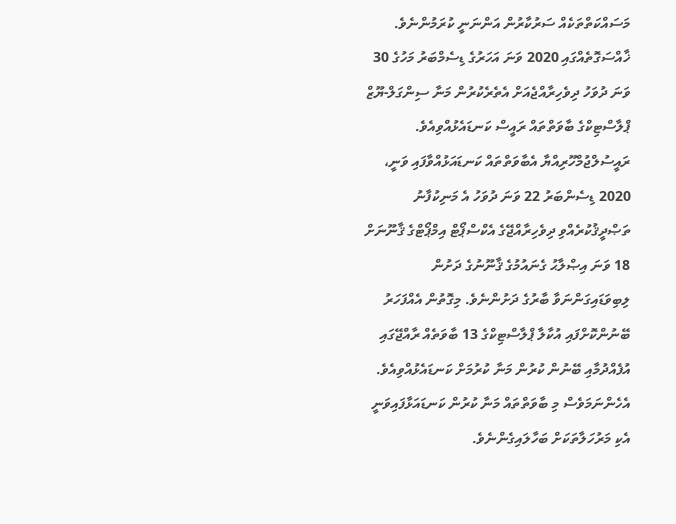މަސައްކަތްތަކެއް ސަރުކާރުން އަންނަނީ ކުރަމުންނެވެ. ޚާއްސަގޮތެއްގައި 2020 ވަނަ އަހަރުގެ ޑިސެމްބަރު މަހުގެ 30 ވަނަ ދުވަހު ދިވެހިރާއްޖެއަށް އެތެރެކުރުން މަނާ ސިންގަލް-ޔޫޒް ޕްލާސްޓިކްގެ ބާވަތްތައް ރައީސް ކަނޑައެޅުއްވިއެވެ. ރައީސުލްޖުމްހޫރިއްޔާ އެބާވަތްތައް ކަނޑައަޅުއްވާފައި ވަނީ، 2020 ޑިސެންބަރު 22 ވަނަ ދުވަހު އެ މަނިކުފާނު ތަޞްދީޤުކުރެއްވި ދިވެހިރާއްޖޭގެ އެކްސްޕޯޓް އިމްޕޯޓްގެ ޤާނޫނަށް 18 ވަނަ އިޞްލާޙު ގެނައުމުގެ ޤާނޫނުގެ ދަށުން ލިބިވަޑައިގަންނަވާ ބާރުގެ ދަށުންނެވެ. މިގޮތުން އެއްފަހަރު ބޭނުންކޮށްފައި އުކާލާ ޕްލާސްޓިކްގެ 13 ބާވަތެއް ރާއްޖޭގައި އުފެއްދުމާއި ބޭނުން ކުރުން މަނާ ކުރުމަށް ކަނޑައެޅުއްވިއެވެ. އެހެންނަމަވެސް މި ބާވަތްތައް މަނާ ކުރުން ކަނޑައަޅާފައިވަނީ އެކި މަރުހަލާތަކަށް ބަހާލައިގެންނެވެ.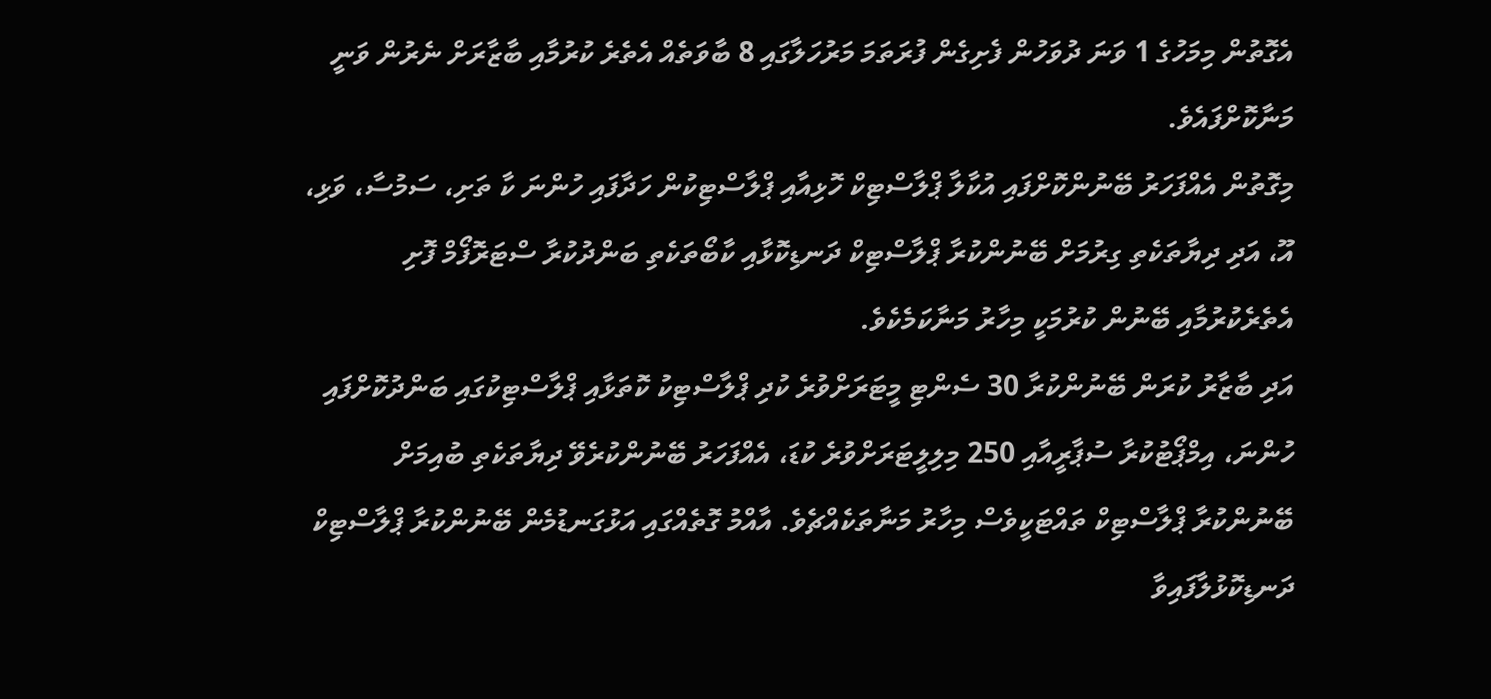އެގޮތުން މިމަހުގެ 1 ވަނަ ދުވަހުން ފެށިގެން ފުރަތަމަ މަރުހަލާގައި 8 ބާވަތެއް އެތެރެ ކުރުމާއި ބާޒާރަށް ނެރުން ވަނީ މަނާކޮށްފައެވެ.
މިގޮތުން އެއްފަހަރު ބޭނުންކޮށްފައި އުކާލާ ޕްލާސްޓިކް ހޮޅިއާއި ޕްލާސްޓިކުން ހަދާފައި ހުންނަ ކާ ތަށި، ސަމުސާ، ވަޅި، އޫ، އަދި ދިޔާތަކެތި ގިރުމަށް ބޭނުންކުރާ ޕްލާސްޓިކް ދަނޑިކޮޅާއި ކާބޯތަކެތި ބަންދުކުރާ ސްޓަރޮފޯމް ފޮށި އެތެރެކުރުމާއި ބޭނުން ކުރުމަކީ މިހާރު މަނާކަމެކެވެ.
އަދި ބާޒާރު ކުރަން ބޭނުންކުރާ 30 ސެންޓި މީޓަރަށްވުރެ ކުދި ޕްލާސްޓިކު ކޮތަޅާއި ޕްލާސްޓިކުގައި ބަންދުކޮށްފައި ހުންނަ، އިމްޕޯޓުކުރާ ސުޕާރީއާއި 250 މިލިލީޓަރަށްވުރެ ކުޑަ، އެއްފަހަރު ބޭނުންކުރެވޭ ދިޔާތަކެތި ބުއިމަށް ބޭނުންކުރާ ޕްލާސްޓިކް ތައްޓަކީވެސް މިހާރު މަނާތަކެއްޗެވެ. އާއްމު ގޮތެއްގައި އަޅުގަނޑުމެން ބޭނުންކުރާ ޕްލާސްޓިކް ދަނޑިކޮޅުލާފައިވާ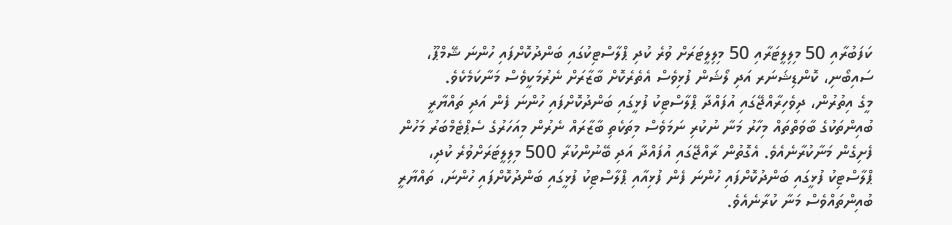ކަފަބުރާއި 50 މިލިލީޓަރާއި 50 މިލިލީޓަރަށް ވުރެ ކުދި ޕްލާސްޓިކުގައި ބަންދުކޮށްފައި ހުންނަ ޝޭމްޕޫ، ސައިބޯނި، ކޮންޑިޝަނަރ އަދި ލޯޝަން ފުޅިވެސް އެތެރެކޮށް ބާޒާރަށް ނެރުމަކީވެސް މަނާކަމެކެވެ.
މީގެ އިތުރުން، ދިވެހިރާއްޖޭގައި އުފައްދާ ޕްލާސްޓިކު ފުޅީގައި ބަންދުކޮށްފައި ހުންނަ ފެން އަދި ތައްޔާރީ ބުއިންތަކުގެ ބާވަތްތައް މިހާރު މަނާ ނުކުރި ނަމަވެސް މިތަކެތި ބާޒާރައް ނެރުން މިއަހަރުގެ ސެޕްޓެމްބަރު މަހުން ފެށިގެން މަނާކުރާނެއެވެ. އެގޮތުން ރާއްޖޭގައި އުފައްދާ އަދި ބޭނުންކުރާ 500 މިލިލީޓަރަށްވުރެ ކުދި، ޕްލާސްޓިކު ފުޅީގައި ބަންދުކޮށްފައި ހުންނަ ފެން ފުޅިއާއި ޕްލާސްޓިކު ފުޅީގައި ބަންދުކޮށްފައި ހުންނަ، ތައްޔާރީ ބުއިންތައްވެސް މަނާ ކުރާނެއެވެ.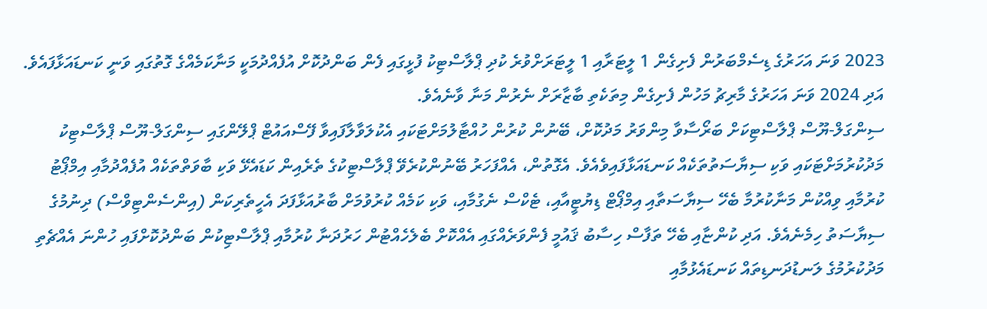2023 ވަނަ އަހަރުގެ ޑިސެމްބަރުން ފެށިގެން 1 ލީޓަރާއި 1 ލީޓަރަށްވުރެ ކުދި ޕްލާސްޓިކު ފުޅީގައި ފެން ބަންދުކޮށް އުފެއްދުމަކީ މަނާކަމެއްގެ ގޮތުގައި ވަނީ ކަނޑައަޅާފައެވެ. އަދި 2024 ވަނަ އަހަރުގެ މާރިޗު މަހުން ފެށިގެން މިތަކެތި ބާޒާރަށް ނެރުން މަނާ ވާނެއެވެ.
ސިންގަލް-ޔޫސް ޕްލާސްޓިކަށް ބަރޯސާވާ މިންވަރު މަދުކޮށް، ބޭނުން ކުރުން ހުއްޓާލުމަށްޓަކައި އެކުލަވާލާފައިވާ ފޭސްއައުޓް ޕްލޭންގައި ސިންގަލް-ޔޫސް ޕްލާސްޓިކު މަދުކުރުމަށްޓަކައި ވަކި ސިޔާސަތުތަކެއް ކަނޑައަޅާފައިވެއެވެ. އެގޮތުން، އެއްފަހަރު ބޭނުންކުރެވޭ ޕްލާސްޓިކުގެ ތެރެއިން ކަޑައެޅޭ ވަކި ބާވަތްތަކެއް އުފެއްދުމާއި އިމްޕޯޓު ކުރުމާއި ވިއްކުން މަނާކުރުމާ ބެހޭ ސިޔާސަތާއި އިމްޕޯޓް ޑިޔުޓީއާއި، ޓެކްސް ނެގުމާއި، ވަކި ކަމެއް ކުރުވުމަށް ބާރުއަޅާފަދަ އެހީތެރިކަން (އިންސެންޓިވްސް) ދިނުމުގެ ސިޔާސަތު ހިމެނެއެވެ. އަދި ކުންޏާއި ބެހޭ ތަފާސް ހިސާބު ޤައުމީ ފެންވަރެއްގައި އެއްކޮށް ބެލެހެއްޓުން ހަރުދަނާ ކުރުމާއި ޕްލާސްޓިކުން ބަންދުކޮށްފައި ހުންނަ އެއްޗެތި މަދުކުރުމުގެ ލަނޑުދަނޑިތައް ކަނޑައެޅުމާއި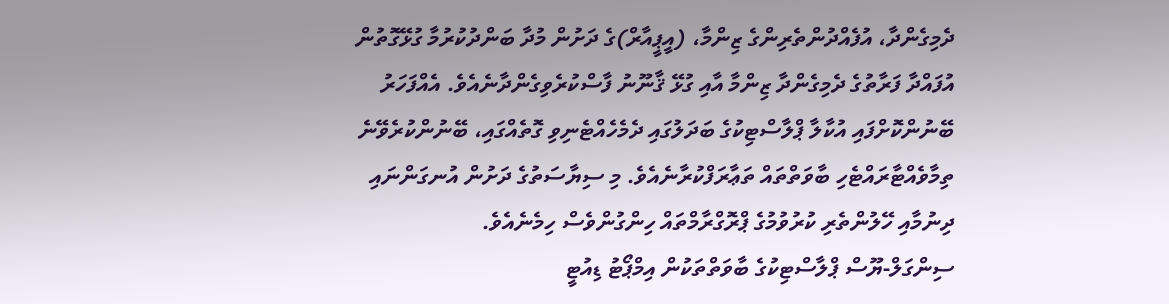ދެމިގެންދާ، އުފެއްދުންތެރިންގެ ޒިންމާ، (އީޕީއާރް)ގެ ދަށުން މުދާ ބަންދުކުރުމާ ގުޅޭގޮތުން އުފައްދާ ފަރާތުގެ ދެމިގެންދާ ޒިންމާ އާއި ގުޅޭ ޤާނޫނު ފާސްކުރެވިގެންދާނެއެވެ. އެއްފަހަރު ބޭނުންކޮށްފައި އުކާލާ ޕްލާސްޓިކުގެ ބަދަލުގައި ދެމެހެއްޓެނިވި ގޮތެއްގައި، ބޭނުންކުރެވޭނެ ތިމާވެއްޓާރައްޓެހި ބާވަތްތައް ތަޢާރަފްކުރާނެއެވެ. މި ސިޔާސަތުގެ ދަށުން އުނގަންނައި ދިނުމާއި ހޭލުންތެރި ކުރުވުމުގެ ޕްރޮގްރާމްތައް ހިންގުންވެސް ހިމެނެއެވެ.
ސިންގަލް-ޔޫސް ޕްލާސްޓިކުގެ ބާވަތްތަކުން އިމްޕޯޓު ޑިއުޓީ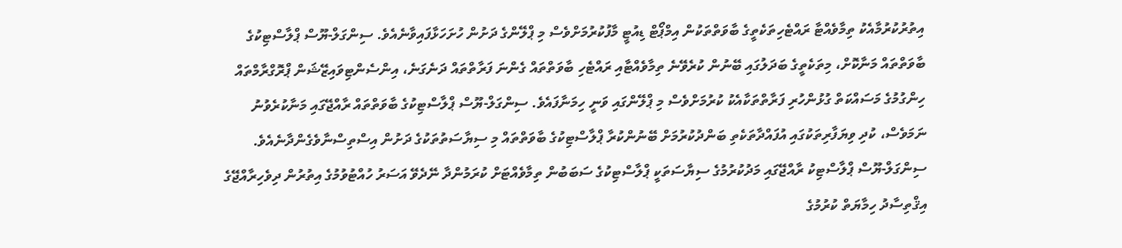އިތުރުކުރުމާއެކު ތިމާވެއްޓާ ރައްޓެހިތަކެތީގެ ބާވަތްތަކުން އިމްޕޯޓް ޑިއުޓީ މާފުކުރުމަށްވެސް މި ޕްލޭންގެ ދަށުން ހުށަހަޅާފައިވާނެއެވެ. ސިންގަލް-ޔޫސް ޕްލާސްޓިކުގެ ބާވަތްތައް މަނާކޮށް، މިތަކެތީގެ ބަދަލުގައި ބޭނުން ކުރެވޭނެ ތިމާވެއްޓާއި ރައްޓެހި ބާވަތްތައް ގެންނަ ފަރާތްތައް ދަނެގަނެ، އިންސެންޓިވައިޒޭޝަން ޕްރޮގްރާމްތައް ހިންގުމުގެ މަސައްކަތް ގުޅުންހުރި ފަރާތްތަކާއެކު ކުރުމަށްވެސް މި ޕްލޭންގައި ވަނީ ހިމަނާފައެވެ. ސިންގަލް-ޔޫސް ޕްލާސްޓިކުގެ ބާވަތްތައް ރާއްޖޭގައި މަނާކުރެވުނު ނަމަވެސް، ކުދި ވިޔަފާރިތަކުގައި އުފައްދާތަކެތި ބަންދުކުރުމަށް ބޭނުންކުރާ ޕްލާސްޓިކުގެ ބާވަތްތައް މި ސިޔާސަތުތަކުގެ ދަށުން އިސްތިސްނާވެގެންދާނެއެވެ.
ސިންގަލް-ޔޫސް ޕްލާސްޓިކު ރާއްޖޭގައި މަދުކުރުމުގެ ސިޔާސަތަކީ ޕްލާސްޓިކުގެ ސަބަބުން ތިމާވެއްޓަށް ކުރަމުންދާ ނޭދެވޭ އަސަރު ހުއްޓުވުމުގެ އިތުރުން ދިވެހިރާއްޖޭގެ އިޤްތިސާދު ހިމާޔަތް ކުރުމުގެ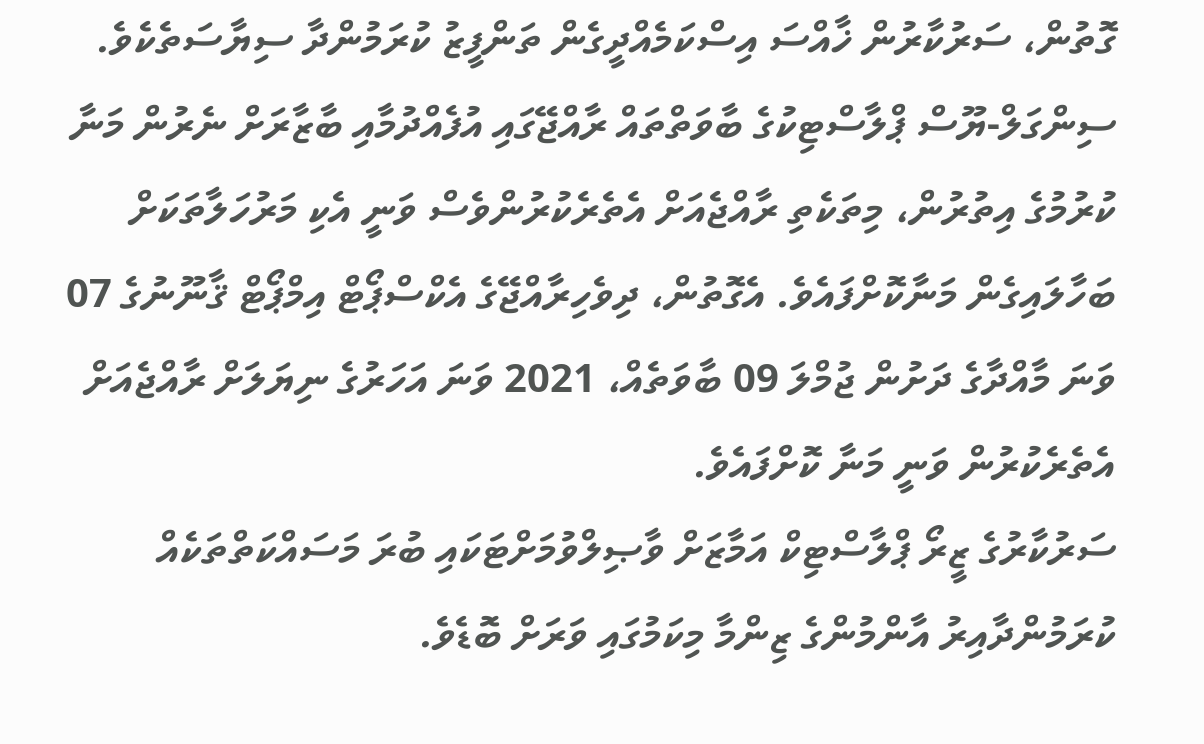ގޮތުން، ސަރުކާރުން ޚާއްސަ އިސްކަމެއްދީގެން ތަންފީޒު ކުރަމުންދާ ސިޔާސަތެކެވެ.
ސިންގަލް-ޔޫސް ޕްލާސްޓިކުގެ ބާވަތްތައް ރާއްޖޭގައި އުފެއްދުމާއި ބާޒާރަށް ނެރުން މަނާ ކުރުމުގެ އިތުރުން، މިތަކެތި ރާއްޖެއަށް އެތެރެކުރުންވެސް ވަނީ އެކި މަރުހަލާތަކަށް ބަހާލައިގެން މަނާކޮށްފައެވެ. އެގޮތުން، ދިވެހިރާއްޖޭގެ އެކްސްޕޯޓް އިމްޕޯޓް ޤާނޫނުގެ 07 ވަނަ މާއްދާގެ ދަށުން ޖުމްލަ 09 ބާވަތެއް، 2021 ވަނަ އަހަރުގެ ނިޔަލަށް ރާއްޖެއަށް އެތެރެކުރުން ވަނީ މަނާ ކޮށްފައެވެ.
ސަރުކާރުގެ ޒީރޯ ޕްލާސްޓިކް އަމާޒަށް ވާޞިލްވުމަށްޓަކައި ބުރަ މަސައްކަތްތަކެއް ކުރަމުންދާއިރު އާންމުންގެ ޒިންމާ މިކަމުގައި ވަރަށް ބޮޑެވެ.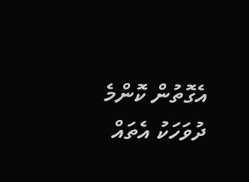އެގޮތުން ކޮންމެ ދުވަހަކު އެތައް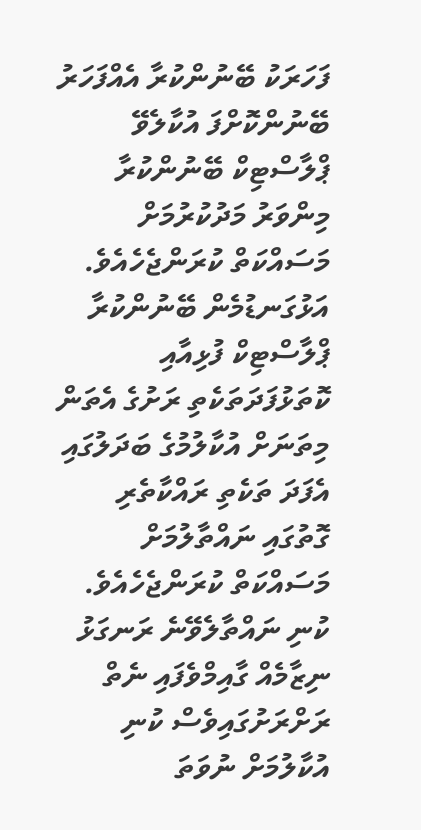ފަހަރަކު ބޭނުންކުރާ އެއްފަހަރު ބޭނުންކޮށްފަ އުކާލެވޭ ޕްލާސްޓިކް ބޭނުންކުރާ މިންވަރު މަދުކުރުމަށް މަސައްކަތް ކުރަންޖެހެއެވެ. އަޅުގަނޑުމެން ބޭނުންކުރާ ޕްލާސްޓިކް ފުޅިއާއި ކޮތަޅުފަދަތަކެތި ރަށުގެ އެތަން މިތަނަށް އުކާލުމުގެ ބަދަލުގައި އެފަދަ ތަކެތި ރައްކާތެރި ގޮތުގައި ނައްތާލުމަށް މަސައްކަތް ކުރަންޖެހެއެވެ.
ކުނި ނައްތާލެވޭނެ ރަނގަޅު ނިޒާމެއް ގާއިމްވެފައި ނެތް ރަށްރަށުގައިވެސް ކުނި އުކާލުމަށް ނުވަތަ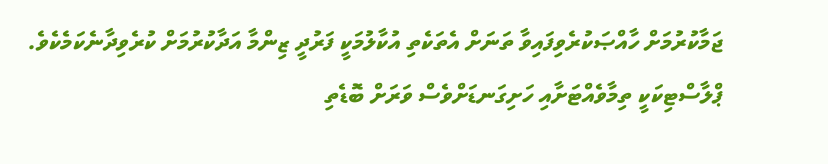ޖަމާކުރުމަށް ހާއްޞަކުރެވިފައިވާ ތަނަށް އެތަކެތި އުކާލުމަކީ ފަރުދީ ޒިންމާ އަދާކުރުމަށް ކުރެވިދާނެކަމެކެވެ.
ޕްލާސްޓިކަކީ ތިމާވެއްޓަށާއި ހަށިގަނޑަށްވެސް ވަރަށް ބޮޑެތި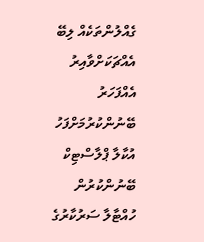ގެއްލުންތަކެއް ލިބޭ އެއްޗަކަށްވާއިރު އެއްފަހަރު ބޭނުންކުރުމަށްފަހު އުކާލާ ޕްލާސްޓިކް ބޭނުންކުރުން ހުއްޓާލާ ސަރުކާރުގެ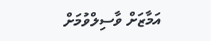އަމާޒަށް ވާސިލްވުމަށް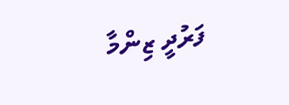ފަރުދީ ޒިންމާ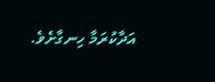އަދާކުރަމާ ހިނގާށެވެ.